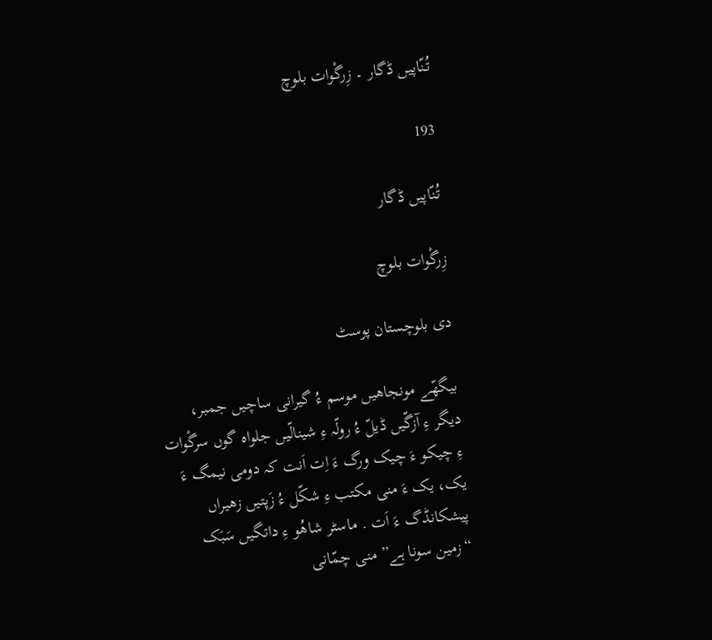تُنّاپیں ڈگار ۔ زِرگْوات بلوچ

193

تُنّاپیں ڈگار

زِرگْوات بلوچ

دی بلوچستان پوسٹ

بیگھّے مونجاھیں موسم ءُ گیرانی ساچیں جمبر، دیگر ءِ آزگّیں ڈیلّ ءُ رولّہ ءِ شینالّیں جلواہ گوں سرگْوات ءِ چیکو ءَ چیک ورگ ءَ اِت اَنت کہ دومی نیمگ ءَ یک، یک ءَ منی مکتب ءِ شکّل ءُ زَپتیں زھیراں پیشکانڈگ ءَ اَت . ماسٹر شاھُو ءِ داتگیں سَبَک “زمین سونا ہے” منی چمّانی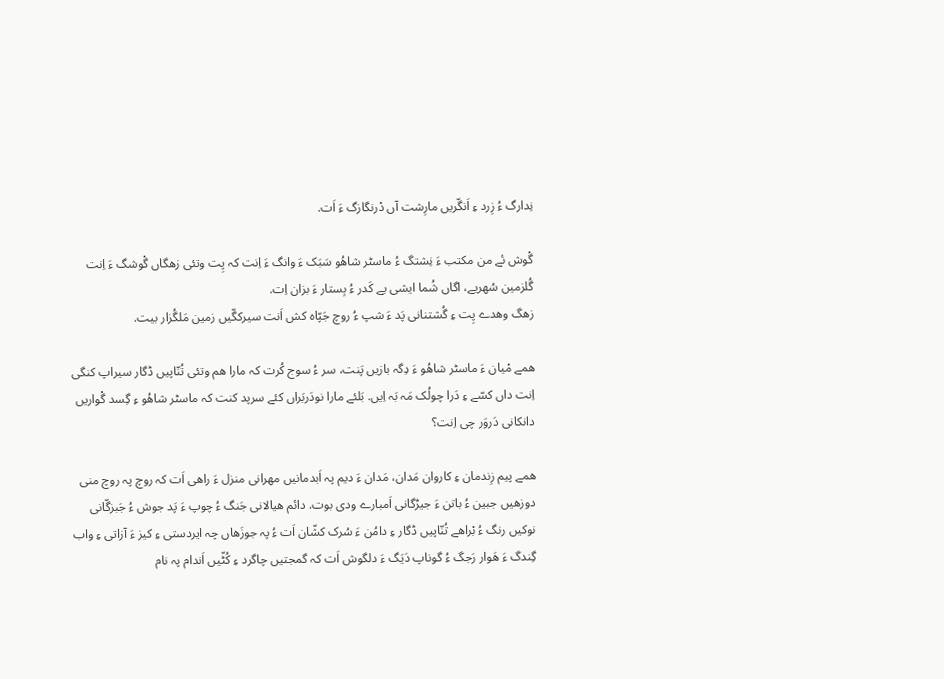نِدارگ ءُ زِرد ءِ اَنگّریں مارِشت آں دْرنگازگ ءَ اَت.

گْوش ئے من مکتب ءَ نِشتگ ءُ ماسٹر شاھُو سَبَک ءَ وانگ ءَ اِنت کہ پِت وتئی زھگاں گْوشگ ءَ اِنت گُلزمین سُھریے، اگاں شُما ایشی یے کَدر ءُ بِستار ءَ بزان اِت.
زھگ وھدے پِت ءِ گُشتنانی پَد ءَ شپ ءُ روچ جَپّاہ کش اَنت سیرکگّیں زمین مَلگُزار بیت.

ھمے مْیان ءَ ماسٹر شاھُو ءَ دِگہ بازیں پَنت، سر ءُ سوج کُرت کہ مارا ھم وتئی تُنّاپیں ڈگار سیراپ کنگی اِنت داں کسّے ءِ دَرا چولُک مَہ بَہ اِیں. بَلئے مارا نودَربَراں کئے سرپد کنت کہ ماسٹر شاھُو ءِ گِسد گْواریں دانکانی دَروَر چی اِنت؟

ھمے پیم زِندمان ءِ کاروان مَدان، مَدان ءَ دیم پہ اَبدمانیں مھرانی منزل ءَ راھی اَت کہ روچ پہ روچ منی دوزھیں جبین ءُ باتن ءَ جیڑگانی اَمبارے ودی بوت. دائم ھیالانی جَنگ ءُ چوپ ءَ پَد جوش ءُ جَبزگّانی نوکیں رنگ ءُ بْراھے تُنّاپیں ڈگار ءِ دامُن ءَ سُرک کشّان اَت ءُ پہ جوزَھاں چہ ایردستی ءِ کیز ءَ آزاتی ءِ واب گِندگ ءَ ھَوار رَجگ ءُ گوناپ دَیَگ ءَ دلگوش اَت کہ گمجتیں چاگرد ءِ کُٹّیں اَندام پہ نام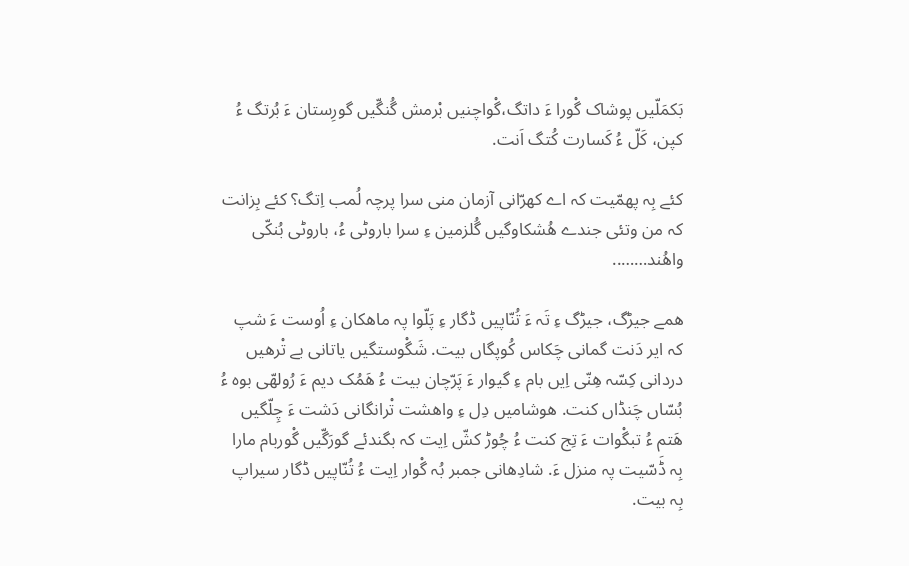بَکمَلّیں پوشاک گْورا ءَ داتگ،گْواچنیں بْرمش گُنگّیں گورِستان ءَ بُرتگ ءُ کپن، کَلّ ءُ کَسارت کُتگ اَنت.

کئے بِہ پھمّیت کہ اے کھرّانی آزمان منی سرا پرچہ لُمب اِتگ؟ کئے بِزانت کہ من وتئی جندے ھُشکاوگیں گُلزمین ءِ سرا باروٹی ءُ، باروٹی بُنکّی واھُند……..

ھمے جیڑگ، جیڑگ ءِ تَہ ءَ تُنّاپیں ڈگار ءِ پَلّوا پہ ماھکان ءِ اُوست ءَ شپ کہ ایر دَنت گمانی چَکاس کُوپگاں بیت. شَگْوستگیں یاتانی بے تْرھیں دردانی کِسّہ ھِنّی اِیں بام ءِ گیوار ءَ پَرّچان بیت ءُ ھَمُک دیم ءَ رُولھّی بوہ ءُ بُسّاں چَنڈاں کنت. ھوشامیں دِل ءِ واھشت تْرانگانی دَشت ءَ چِلّگیں ھَتم ءُ تبگْوات ءَ تِج کنت ءُ چُوڑ کشّ اِیت کہ بگندئے گورَگّیں گْوربام مارا بِہ ڈَسّیت پہ منزل ءَ. شادِھانی جمبر بُہ گْوار اِیت ءُ تُنّاپیں ڈگار سیراپ بِہ بیت.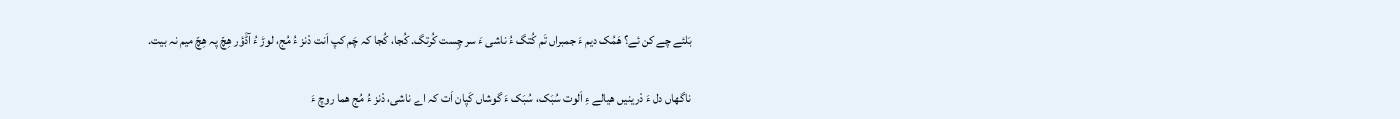بَلئے چے کن ئے؟ ھَمُک دیم ءَ جمبراں تَم کُتگ ءُ ناشی ءَ سر چِست کُرتگ. کُجا، کُجا کہ چَم کپ اَنت دْنز ءُ مُج، لوڑ ءُ آڈَؤر ھِچّ پہ ھِچّ میم نہ بیت.

ناگھاں دل ءَ دْرینیں ھیالے ءِ اَلوت سُبَک، سُبَک ءَ گوشاں کَپان اَت کہ اے ناشی، دْنز ءُ مُج ھما روچ ءَ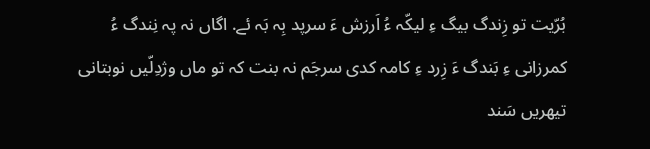بُرّیت تو زِندگ بیگ ءِ لیکّہ ءُ اَرزش ءَ سرپد بِہ بَہ ئے. اگاں نہ پہ نِندگ ءُ کمرزانی ءِ بَندگ ءَ زِرد ءِ کامہ کدی سرجَم نہ بنت کہ تو ماں وژدِلّیں نوبتانی تیھریں سَند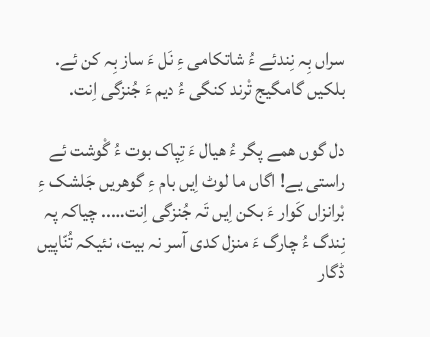سراں بِہ نِندئے ءُ شاتکامی ءِ نَل ءَ ساز بِہ کن ئے. بلکیں گامگیج تْرند کنگی ءُ دیم ءَ جُنزگی اِنت.

دل گوں ھمے پگر ءُ ھیال ءَ تِپاک بوت ءُ گْوشت ئے راستی یے! اگاں ما لوٹ اِیں بام ءِ گوھریں جَلشک ءِ بْرانزاں کَوار ءَ بکن اِیں تَہ جُنزگی اِنت….. چیاکہ پہ نِندگ ءُ چارگ ءَ منزل کدی آسر نہ بیت، نئیکہ تُنّاپیں ڈگار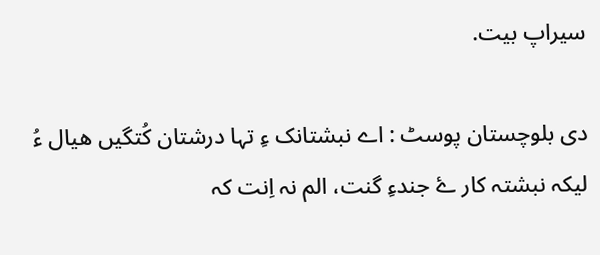سیراپ بیت.

دی بلوچستان پوسٹ : اے نبشتانک ءِ تہا درشتان کُتگیں ھیال ءُ لیکہ نبشتہ کار ۓ جندءِ گنت، الم نہ اِنت کہ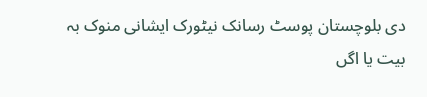دی بلوچستان پوسٹ رسانک نیٹورک ایشانی منوک بہ بیت یا اگں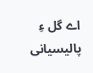اے گل ءِ پالیسیانی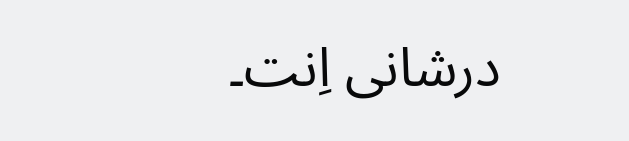درشانی اِنت۔